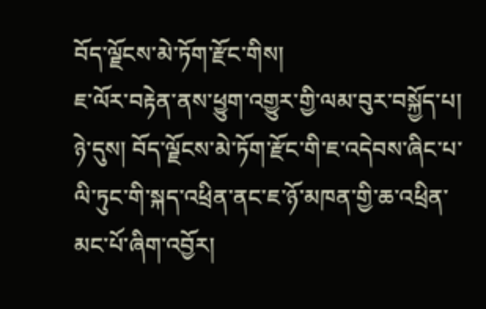བོད་ལྗོངས་མེ་ཏོག་རྫོང་གིས།
ཇ་ལོར་བརྟེན་ནས་ཕྱུག་འགྱུར་གྱི་ལམ་བུར་བསྐྱོད་པ།
ཉེ་དུས། བོད་ལྗོངས་མེ་ཏོག་རྫོང་གི་ཇ་འདེབས་ཞིང་པ་ལི་ཏུང་གི་སྐད་འཕྲིན་ནང་ཇ་ཉོ་མཁན་གྱི་ཆ་འཕྲིན་མང་པོ་ཞིག་འབྱོར།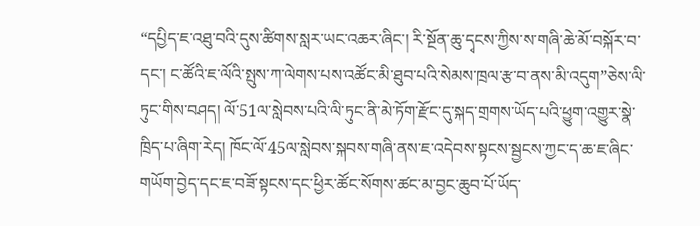“དཔྱིད་ཇ་འཐུ་བའི་དུས་ཚིགས་སླར་ཡང་འཆར་ཞིང་། རི་སྔོན་ཆུ་དྭངས་ཀྱིས་ས་གཞི་ཆེ་མོ་བསྐོར་བ་དང་། ང་ཚོའི་ཇ་ལོའི་སྤུས་ཀ་ལེགས་པས་འཚོང་མི་ཐུབ་པའི་སེམས་ཁྲལ་རྩ་བ་ནས་མི་འདུག”ཅེས་ལི་ཏུང་གིས་བཤད། ལོ་51ལ་སླེབས་པའི་ལི་ཏུང་ནི་མེ་ཏོག་རྫོང་དུ་སྐད་གྲགས་ཡོད་པའི་ཕྱུག་འགྱུར་སྣེ་ཁྲིད་པ་ཞིག་རེད། ཁོང་ལོ་45ལ་སླེབས་སྐབས་གཞི་ནས་ཇ་འདེབས་སྟངས་སྦྱངས་ཀྱང་ད་ཆ་ཇ་ཞིང་གཡོག་བྱེད་དང་ཇ་བཟོ་སྟངས་དང་ཕྱིར་ཚོང་སོགས་ཚང་མ་བྱང་ཆུབ་པོ་ཡོད་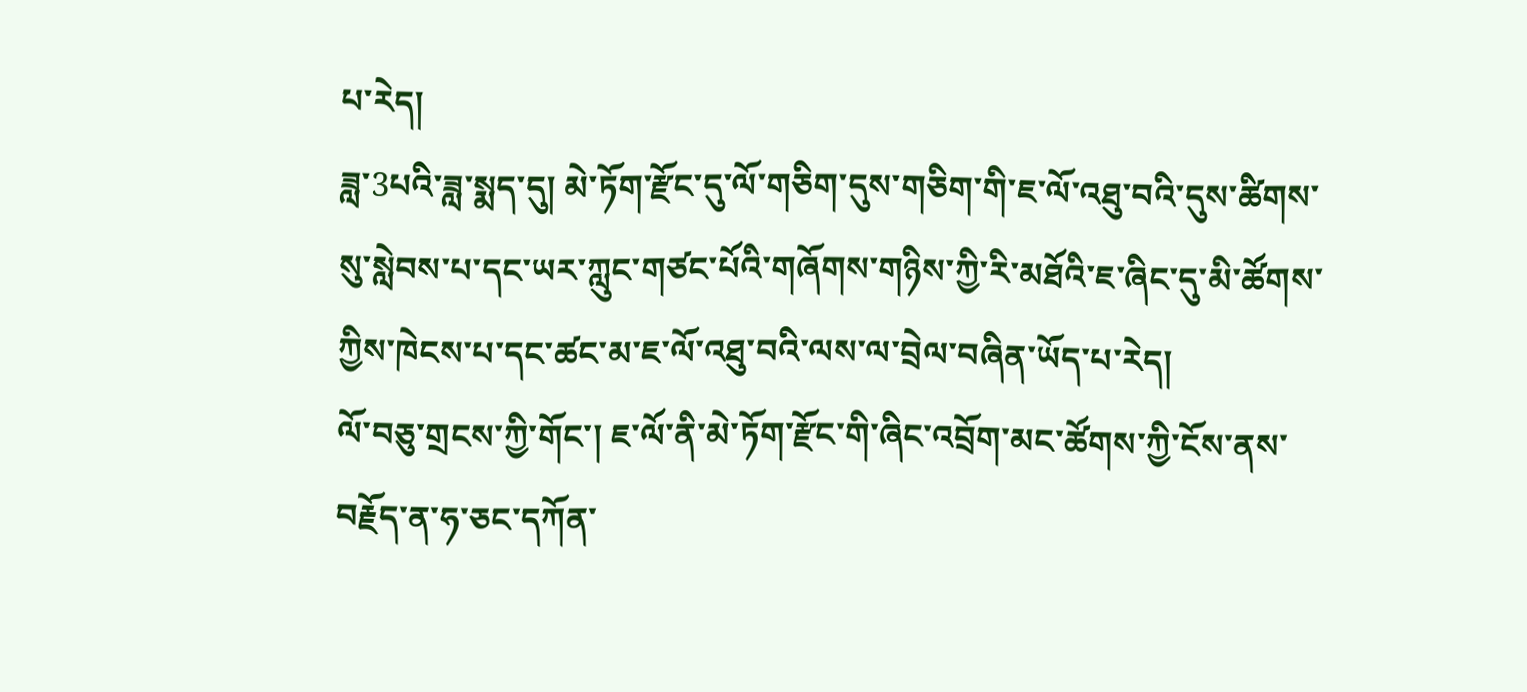པ་རེད།
ཟླ་3པའི་ཟླ་སྨད་དུ། མེ་ཏོག་རྫོང་དུ་ལོ་གཅིག་དུས་གཅིག་གི་ཇ་ལོ་འཐུ་བའི་དུས་ཚིགས་སུ་སླེབས་པ་དང་ཡར་ཀླུང་གཙང་པོའི་གཞོགས་གཉིས་ཀྱི་རི་མཐོའི་ཇ་ཞིང་དུ་མི་ཚོགས་ཀྱིས་ཁེངས་པ་དང་ཚང་མ་ཇ་ལོ་འཐུ་བའི་ལས་ལ་བྲེལ་བཞིན་ཡོད་པ་རེད།
ལོ་བཅུ་གྲངས་ཀྱི་གོང་། ཇ་ལོ་ནི་མེ་ཏོག་རྫོང་གི་ཞིང་འབྲོག་མང་ཚོགས་ཀྱི་ངོས་ནས་བརྗོད་ན་ཧ་ཅང་དཀོན་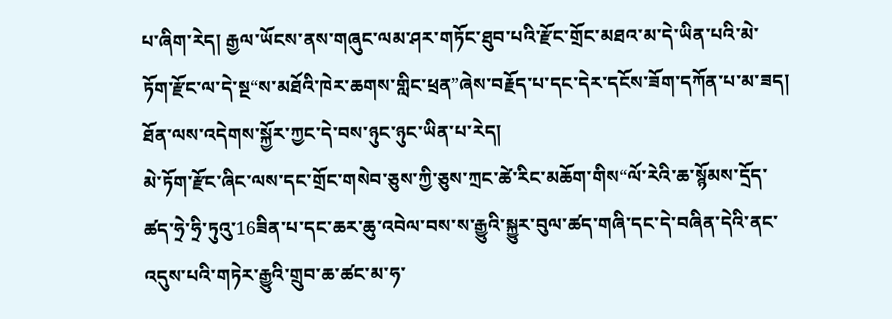པ་ཞིག་རེད། རྒྱལ་ཡོངས་ནས་གཞུང་ལམ་ཤར་གཏོང་ཐུབ་པའི་རྫོང་གྲོང་མཐའ་མ་དེ་ཡིན་པའི་མེ་ཏོག་རྫོང་ལ་དེ་སྔ“ས་མཐོའི་ཁེར་ཆགས་གླིང་ཕྲན”ཞེས་བརྗོད་པ་དང་དེར་དངོས་ཟོག་དཀོན་པ་མ་ཟད། ཐོན་ལས་འདེགས་སྐྱོར་ཀྱང་དེ་བས་ཉུང་ཉུང་ཡིན་པ་རེད།
མེ་ཏོག་རྫོང་ཞིང་ལས་དང་གྲོང་གསེབ་ཅུས་ཀྱི་ཅུས་ཀྲང་ཚེ་རིང་མཆོག་གིས“ལོ་རེའི་ཆ་སྙོམས་དྲོད་ཚད་ཧྲེ་ཧྲི་ཏུའུ་16ཟིན་པ་དང་ཆར་ཆུ་འབེལ་བས་ས་རྒྱུའི་སྐྱུར་བུལ་ཚད་གཞི་དང་དེ་བཞིན་དེའི་ནང་འདུས་པའི་གཏེར་རྒྱུའི་གྲུབ་ཆ་ཚང་མ་ཧ་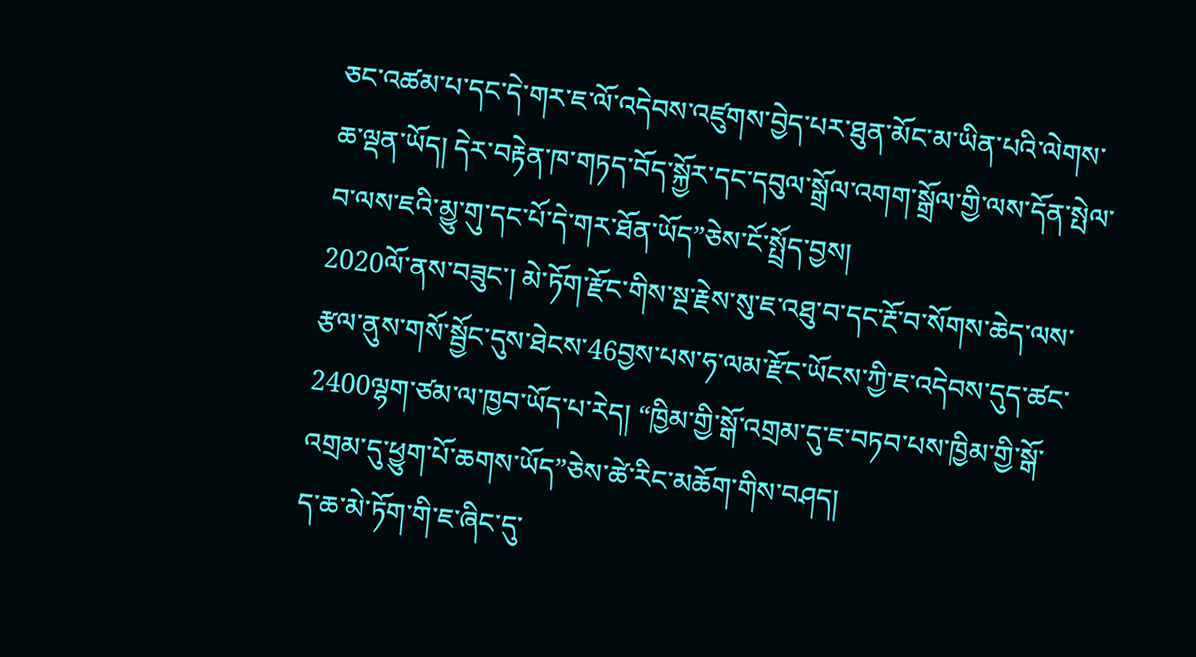ཅང་འཚམ་པ་དང་དེ་གར་ཇ་ལོ་འདེབས་འཛུགས་བྱེད་པར་ཐུན་མོང་མ་ཡིན་པའི་ལེགས་ཆ་ལྡན་ཡོད། དེར་བརྟེན་ཁ་གཏད་བོད་སྐྱོར་དང་དབུལ་སྒྲོལ་འགག་སྒྲོལ་གྱི་ལས་དོན་སྤེལ་བ་ལས་ཇའི་མྱུ་གུ་དང་པོ་དེ་གར་ཐོན་ཡོད”ཅེས་ངོ་སྤྲོད་བྱས།
2020ལོ་ནས་བཟུང་། མེ་ཏོག་རྫོང་གིས་སྔ་རྗེས་སུ་ཇ་འཐུ་བ་དང་རྔོ་བ་སོགས་ཆེད་ལས་རྩལ་ནུས་གསོ་སྦྱོང་དུས་ཐེངས་46བྱས་པས་ཧ་ལམ་རྫོང་ཡོངས་ཀྱི་ཇ་འདེབས་དུད་ཚང་2400ལྷག་ཙམ་ལ་ཁྱབ་ཡོད་པ་རེད། “ཁྱིམ་གྱི་སྒོ་འགྲམ་དུ་ཇ་བཏབ་པས་ཁྱིམ་གྱི་སྒོ་འགྲམ་དུ་ཕྱུག་པོ་ཆགས་ཡོད”ཅེས་ཚེ་རིང་མཆོག་གིས་བཤད།
ད་ཆ་མེ་ཏོག་གི་ཇ་ཞིང་དུ་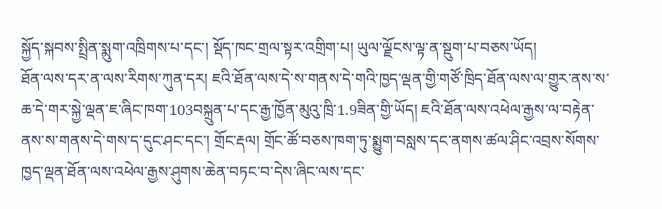སྐྱོད་སྐབས་སྤྲིན་སྨུག་འཁྲིགས་པ་དང་། སྡོད་ཁང་གྲལ་སྟར་འགྲིག་པ། ཡུལ་ལྗོངས་ལྟ་ན་སྡུག་པ་བཅས་ཡོད།
ཐོན་ལས་དར་ན་ལས་རིགས་ཀུན་དར། ཇའི་ཐོན་ལས་དེ་ས་གནས་དེ་གའི་ཁྱད་ལྡན་གྱི་གཙོ་ཁྲིད་ཐོན་ལས་ལ་གྱུར་ནས་ས་ཆ་དེ་གར་སྐྱེ་ལྡན་ཇ་ཞིང་ཁག་103བསྐྲུན་པ་དང་རྒྱ་ཁྱོན་མུའུ་ཁྲི་1.9ཟིན་གྱི་ཡོད། ཇའི་ཐོན་ལས་འཕེལ་རྒྱས་ལ་བརྟེན་ནས་ས་གནས་དེ་གས་ད་དུང་ཤང་དང་། གྲོང་རྡལ། གྲོང་ཚོ་བཅས་ཁག་ཏུ་སྨྱུག་བསླས་དང་ནགས་ཚལ་ཤིང་འབྲས་སོགས་ཁྱད་ལྡན་ཐོན་ལས་འཕེལ་རྒྱས་ཤུགས་ཆེན་བཏང་བ་དེས་ཞིང་ལས་དང་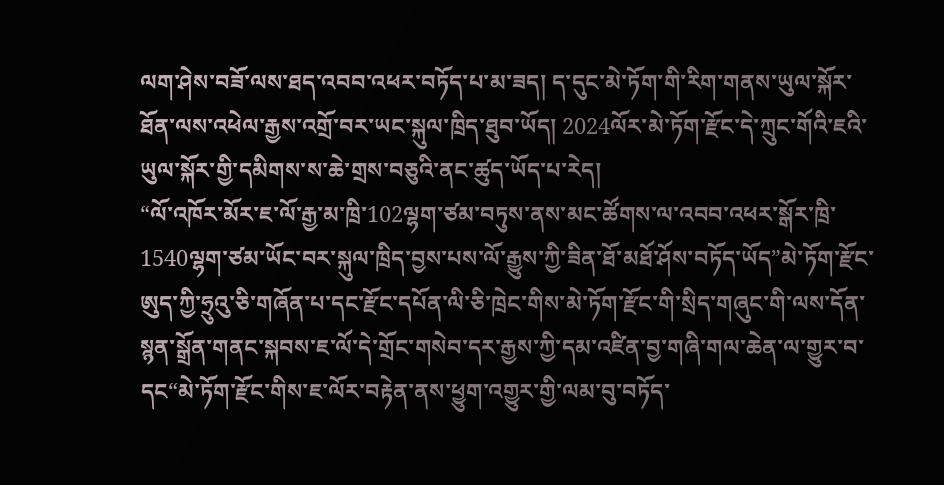ལག་ཤེས་བཟོ་ལས་ཐད་འབབ་འཕར་བཏོད་པ་མ་ཟད། ད་དུང་མེ་ཏོག་གི་རིག་གནས་ཡུལ་སྐོར་ཐོན་ལས་འཕེལ་རྒྱས་འགྲོ་བར་ཡང་སྐུལ་ཁྲིད་ཐུབ་ཡོད། 2024ལོར་མེ་ཏོག་རྫོང་དེ་ཀྲུང་གོའི་ཇའི་ཡུལ་སྐོར་གྱི་དམིགས་ས་ཆེ་གྲས་བཅུའི་ནང་ཚུད་ཡོད་པ་རེད།
“ལོ་འཁོར་མོར་ཇ་ལོ་རྒྱ་མ་ཁྲི་102ལྷག་ཙམ་བཏུས་ནས་མང་ཚོགས་ལ་འབབ་འཕར་སྒོར་ཁྲི་1540ལྷག་ཙམ་ཡོང་བར་སྐུལ་ཁྲིད་བྱས་པས་ལོ་རྒྱུས་ཀྱི་ཟིན་ཐོ་མཐོ་ཤོས་བཏོད་ཡོད”མེ་ཏོག་རྫོང་ཨུད་ཀྱི་ཧྲུའུ་ཅི་གཞོན་པ་དང་རྫོང་དཔོན་ལི་ཅི་ཁྲེང་གིས་མེ་ཏོག་རྫོང་གི་སྲིད་གཞུང་གི་ལས་དོན་སྙན་སྒྲོན་གནང་སྐབས་ཇ་ལོ་དེ་གྲོང་གསེབ་དར་རྒྱས་ཀྱི་དམ་འཛིན་བྱ་གཞི་གལ་ཆེན་ལ་གྱུར་བ་དང“མེ་ཏོག་རྫོང་གིས་ཇ་ལོར་བརྟེན་ནས་ཕྱུག་འགྱུར་གྱི་ལམ་བུ་བཏོད་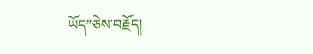ཡོད”ཅེས་བརྗོད།